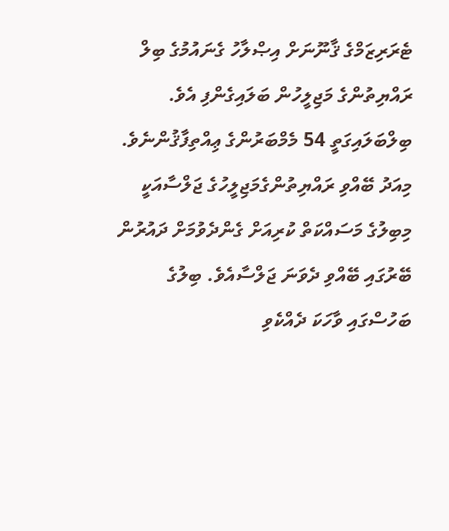ޓެރަރިޒަމްގެ ޤާނޫނަށް އިޞްލާހު ގެނައުމުގެ ބިލް ރައްޔިތުންގެ މަޖިލީހުން ބަލައިގެންފި އެވެ. ބިލްބަލައިގަތީ 54 މެމްބަރުންގެ ޢިއްތިފާޤުންނެވެ.
މިއަދު ބޭއްވި ރައްޔިތުންގެމަޖިލީހުގެ ޖަލްސާއަކީ މިބިލުގެ މަސައްކަތް ކުރިއަށް ގެންދެވުމަށް ދައުރުން ބޭރުގައި ބޭއްވި ދެވަނަ ޖަލްސާއެވެ. ބިލުގެ ބަހުސްގައި ވާހަކަ ދެއްކެވި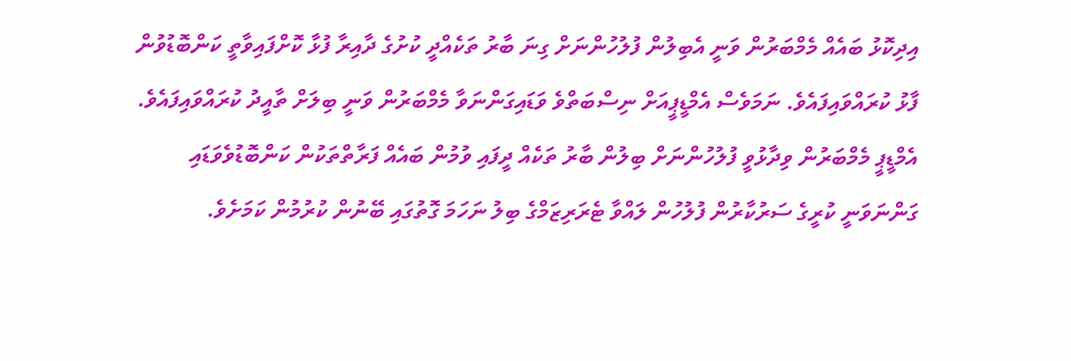އިދިކޮޅު ބައެއް މެމްބަރުން ވަނީ އެބިލުން ފުލުހުންނަށް ގިނަ ބާރު ތަކެއްދީ ކުށުގެ ދާއިރާ ފުޅާ ކޮށްފައިވާތީ ކަންބޮޑުވުން ފާޅު ކުރައްވައިފައެވެ. ނަމަވެސް އެމްޑީޕީއަށް ނިސްބަތްވެ ވަޑައިގަންނަވާ މެމްބަރުން ވަނީ ބިލަށް ތާއީދު ކުރައްވައިފައެވެ. އެމްޑީޕީ މެމްބަރުން ވިދާޅުވީ ފުލުހުންނަށް ބިލުން ބާރު ތަކެއް ދީފައި ވުމުން ބައެއް ފަރާތްތަކުން ކަންބޮޑުވެވަޑައި ގަންނަވަނީ ކުރީގެ ސަރުކާރުން ފުލުހުން ލައްވާ ޓެރަރިޒަމްގެ ބިލު ނަހަމަ ގޮތުގައި ބޭނުން ކުރުމުން ކަމަށެވެ.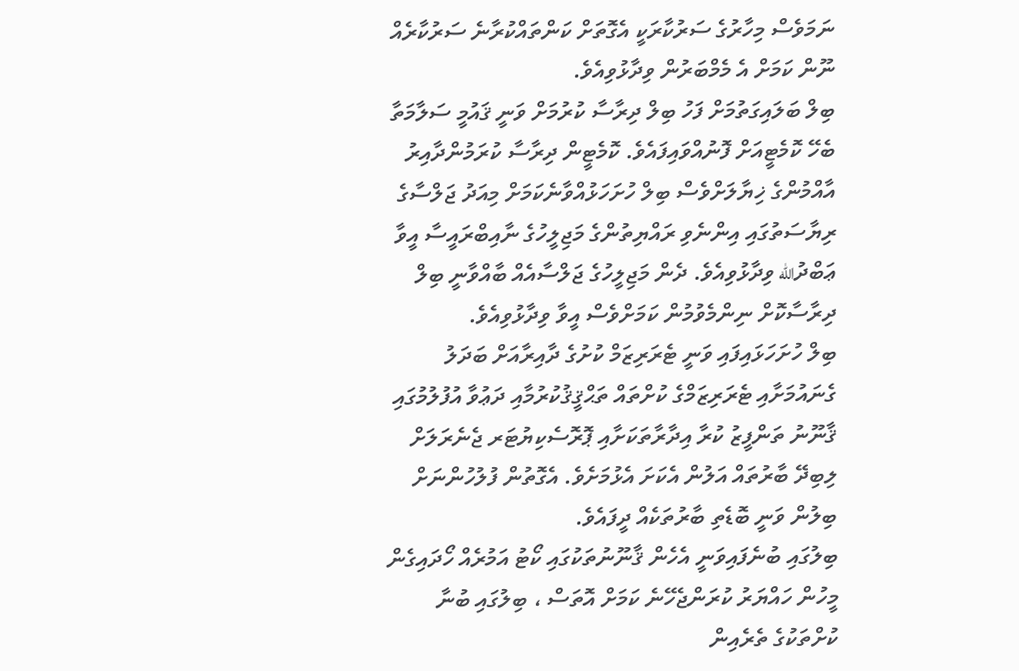ނަމަވެސް މިހާރުގެ ސަރުކާރަކީ އެގޮތަށް ކަންތައްކުރާނެ ސަރުކާރެއް ނޫން ކަމަށް އެ މެމްބަރުން ވިދާޅުވިއެވެ.
ބިލް ބަލައިގަތުމަށް ފަހު ބިލް ދިރާސާ ކުރުމަށް ވަނީ ޤައުމީ ސަލާމަތާ ބެހޭ ކޮމެޓީއަށް ފޮނުއްވައިފައެވެ. ކޮމެޓީން ދިރާސާ ކުރަމުންދާއިރު އާއްމުންގެ ޚިޔާލަށްވެސް ބިލް ހުށަހަޅުއްވާނެކަމަށް މިއަދު ޖަލްސާގެ ރިޔާސަތުގައި އިންނެވި ރައްޔިތުންގެ މަޖިލީހުގެ ނާއިބްރައީސާ އީވާ ޢަބްދުالله ވިދާޅުވިއެވެ. ދެން މަޖިލީހުގެ ޖަލްސާއެއް ބާއްވާނީ ބިލް ދިރާސާކޮށް ނިންމެވުމުން ކަމަށްވެސް އީވާ ވިދާޅުވިއެވެ.
ބިލް ހުށަހަޅައިފައި ވަނީ ޓެރަރިޒަމް ކުށުގެ ދާއިރާއަށް ބަދަލު ގެނައުމަށާއި ޓެރަރިޒަމްގެ ކުށްތައް ތަޙްޤީޤުކުރުމާއި ދަޢުވާ އުފުލުމުގައި ޤާނޫނު ތަންފީޒު ކުރާ އިދާރާތަކަށާއި ޕޮރޮސެކިޔުޓަރ ޖެނެރަލަށް ލިބިދޭ ބާރުތައް އަލުން އެކަށަ އެޅުމަށެވެ. އެގޮތުން ފުލުހުންނަށް ބިލުން ވަނީ ބޮޑެތި ބާރުތަކެއް ދީފައެވެ.
ބިލުގައި ބުނެފައިވަނީ އެހެން ޤާނޫނުތަކުގައި ކޯޓު އަމުރެއް ހޯދައިގެން މީހުން ހައްޔަރު ކުރަންޖެހޭނެ ކަމަށް އޮތަސް ، ބިލުގައި ބުނާ ކުށްތަކުގެ ތެރެއިން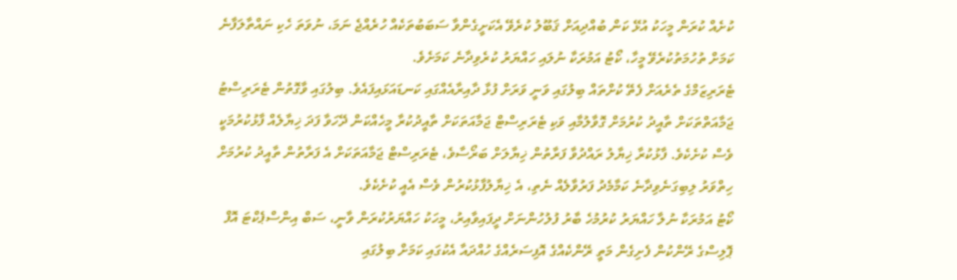ކުށެއް ކުރަން މީހަކު އުޅޭ ކަން ބުއްދިއަށް ޤަބޫލު ކުރެވޭ އެކަށީގެންވާ ސަބަބުތަކެއް ހުރެއްޖެ ނަމަ، ނުވަތަ ހެކި ނައްތާލަފާނެ ކަމަށް ތުހުމަތުކުރެވޭ މީހާ، ކޯޓު އަމުރަކާ ނުލައި ހައްޔަރު ކުރެވިދާނެ ކަމަށެވެ.
ޓެރަރިޒަމްގެ ތެރެއަށް ފެތޭ ކުށްތައް ބިލުގައި ވަނީ ވަރަށް ފުޅާ ދާއިރާއެއްގައި ކަނޑައަޅައިފައެވެ. ބިލުގައި ވާގޮތުން ޓެރަރިސްޓު ޖަމާއަތްތަކަށް ތާއީދު ކުރުމަށް ގޮވާލުމާއި ވަކި ޓެރަރިސްޓް ޖަމާއަތަކަށް ތާއީދުކުރާ މީހެއްކަން ދޭހަވާ ފަދަ ޚިޔާލެއް ފާޅުކުރުމަކީ ވެސް ކުށެކެވެ. ފާޅުކުރާ ޚިޔާލު ރައްދުވާ ފަރާތުން ޚިޔާލަށް ބަރޯސާވެ، ޓެރަރިސްޓް ޖަމާއަތަކަށް އެ ފަރާތުން ތާއީދު ކުރުމަށް ހިތްވަރު ލިބިގަނެވިދާނެ ކަމާމެދު ފަރުވާލެއް ނެތި، އެ ޚިޔާލުފާޅުކުރުން ވެސް އެއީ ކުށެކެވެ.
ކޯޓު އަމުރަކާ ނުލާ ހައްޔަރު ކުރުމުހެ ބާރު ފުލުހުންނަށް ދީފައިވާއިރު، މީހަކު ހައްޔަރުކުރަން ވާނީ، ސަބް އިންސްޕެކްޓަ އޮފް ޕޮލިސްގެ ރޭންކުން ފެށިގެން މަތީ ރޭންކެއްގެ އޮފިސަރެއްގެ ހުއްދައާ އެކުގައި ކަމަށް ބިލުގައި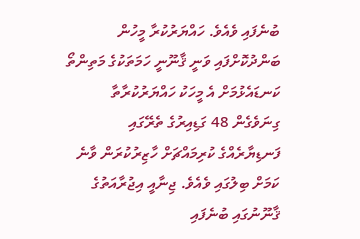ބުނެފައި ވެއެވެ. ހައްޔަރުކުރާ މީހުން ބަންދުކޮށްފައި ވަނީ ޤާނޫނީ ހަމަތަކުގެ މަތިންތޯ ކަނޑައެޅުމަށް އެ މީހަކު ހައްޔަރުކުރާތާ ގިނަވެގެން 48 ގަޑިއިރުގެ ތެރޭގައި ފަނޑިޔާރެއްގެ ކުރިމައްޗަށް ހާޒިރުކުރަން ވާނެ ކަމަށް ބިލުގައި ވެއެވެ. ޖިނާއީ އިޖުރާއަތުގެ ޤާނޫނުގައި ބުނެފައި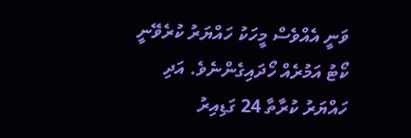ވަނީ އެއްވެސް މީހަކު ހައްޔަރު ކުރެވޭނީ ކޯޓު އަމުރެއް ހޯދައިގެންނެވެ. އަދި ހައްޔަރު ކުރާތާ 24 ގަޑިއިރު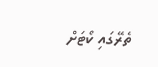ތެރޭގައި ކޯޓަށް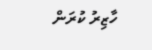ހާޒިރު ކުރަން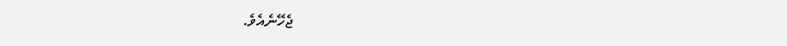ޖެހޭނެއެވެ.